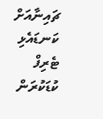ޗައިނާއަށް ކަނޑައެޅި ޓެރިފް ކުޑަކުރަން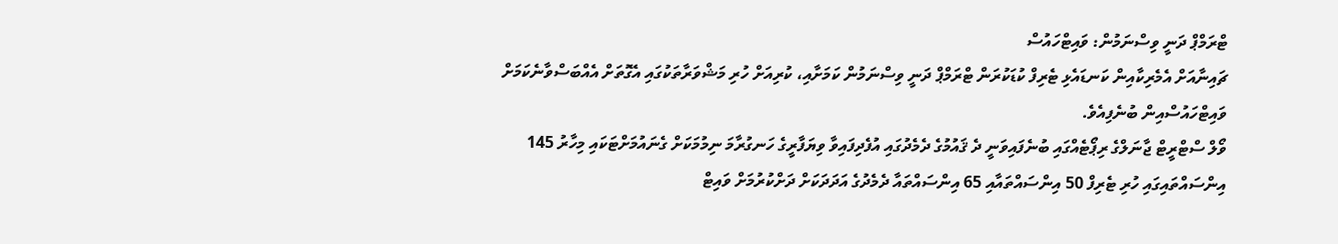ޓްރަމްޕް ދަނީ ވިސްނަމުން: ވައިޓްހައުސް
ޗައިނާއަށް އެމެރިކާއިން ކަނޑައެޅި ޓެރިފް ކުޑަކުރަން ޓްރަމްޕް ދަނީ ވިސްނަމުން ކަމަށާއި، ކުރިއަށް ހުރި މަޝްވަރާތަކުގައި އެގޮތަށް އެއްބަސްވާނެކަމަށް ވައިޓްހައުސްއިން ބުނެފިއެވެ.
ވޯލް ސްޓްރީޓް ޖާނަލްގެ ރިޕޯޓެއްގައި ބުނެފައިވަނީ ދެ ޤައުމުގެ ދެމެދުގައި އުފެދިފައިވާ ވިޔަފާރީގެ ހަނގުރާމަ ނިމުމަކަށް ގެނައުމަށްޓަކައި މިހާރު 145 އިންސައްތައިގައި ހުރި ޓެރިފް 50 އިންސައްތައާއި 65 އިންސައްތައާ ދެމެދުގެ އަދަދަކަށް ދަށްކުރުމަށް ވައިޓް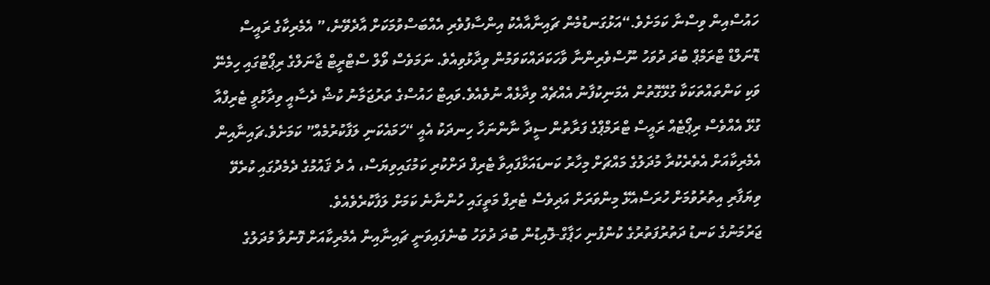ހައުސްއިން ވިސްނާ ކަމަށެވެ.“އަޅުގަނޑުމެން ޗައިނާއާއެކު އިންސާފުވެރި އެއްބަސްވުމަކަށް އާދެވޭނެ،” އެމެރިކާގެ ރައީސް ޑޮނަލްޑް ޓްރަމްޕް ބުދަ ދުވަހު ނޫސްވެރިންނާ ވާހަކަދައްކަވަމުން ވިދާޅުވިއެވެ. ނަމަވެސް ވޯލް ސްޓްރީޓް ޖާނަލްގެ ރިޕޯޓުގައި ހިމެނޭ ވަކި ކަންތައްތަކަކާ ގުޅޭގޮތުން އެމަނިކުފާނު އެއްޗެއް ވިދާޅެއް ނުވެއެވެ.ވައިޓް ހައުސްގެ ތަރުޖަމާނު ކުޝް ދެސާއީ ވިދާޅުވީ ޓެރިފްއާ ގުޅޭ އެއްވެސް ރިޕޯޓެއް ރައީސް ޓްރަމްޕްގެ ފަރާތުން ސީދާ ނާންނަހާ ހިނދަކު އެއީ “ހަމައެކަނި ލަފާކުރުމެއް” ކަމަށެވެ.ޗައިނާއިން އެމެރިކާއަށް އެތެރެކުރާ މުދަލުގެ މައްޗަށް މިހާރު ކަނޑައަޅާފައިވާ ޓެރިފް ދަށްކުރި ކަމުގައިވިޔަސް، އެ ދެ ޤައުމުގެ ދެމެދުގައި ކުރެވޭ ވިޔަފާރި އިތުރުވުމަށް ހުރަސްއެޅޭ މިންވަރަށް އަދިވެސް ޓެރިފް މަތީގައި ހުންނާނެ ކަމަށް ލަފާކުރެވެއެވެ.
ޖަރުމަނުގެ ކަނޑު ދަތުރުފަތުރުގެ ކުންފުނި ހަޕާގް-ލޮއިޑުން ބުދަ ދުވަހު ބުނެފައިވަނީ ޗައިނާއިން އެމެރިކާއަށް ފޮނުވާ މުދަލުގެ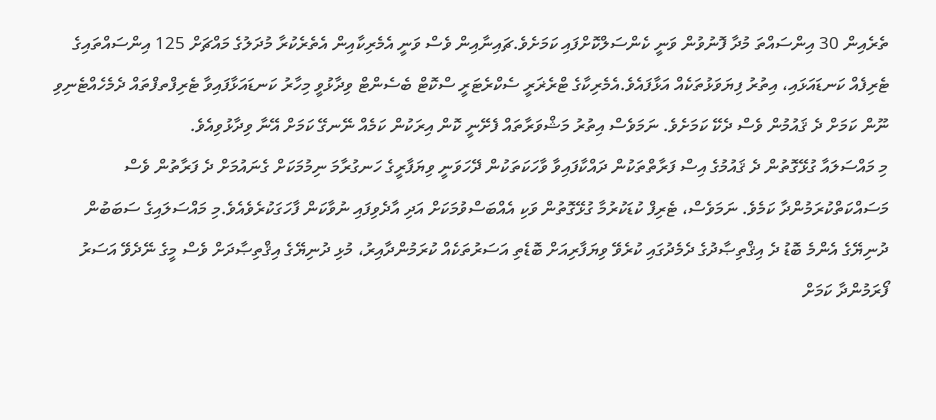ތެރެއިން 30 އިންސައްތަ މުދާ ފޮނުވުން ވަނީ ކެންސަލްކޮށްފައި ކަމަށެވެ.ޗައިނާއިން ވެސް ވަނީ އެމެރިކާއިން އެތެރެކުރާ މުދަލުގެ މައްޗަށް 125 އިންސައްތައިގެ ޓެރިފެއް ކަނޑައަޅައި، އިތުރު ފިޔަވަޅުތަކެއް އަޅާފައެވެ.އެމެރިކާގެ ޓްރެޜަރީ ސެކްރެޓަރީ ސްކޮޓް ބެސެންޓް ވިދާޅުވީ މިހާރު ކަނޑައަޅާފައިވާ ޓެރިފްތފްތައް ދެމެހެއްޓެނިވި ނޫން ކަމަށް ދެ ޤައުމުން ވެސް ދެކޭ ކަމަށެވެ. ނަމަވެސް އިތުރު މަޝްވަރާތައް ފެށޭނީ ކޮން އިރަކުން ކަމެއް ނޭނގޭ ކަމަށް އޭނާ ވިދާޅުވިއެވެ.
މި މައްސަލައާ ގުޅޭގޮތުން ދެ ޤައުމުގެ އިސް ފަރާތްތަކުން ދައްކާފައިވާ ވާހަކަތަކުން ދޭހަވަނީ ވިޔަފާރީގެ ހަނގުރާމަ ނިމުމަކަށް ގެނައުމަށް ދެ ފަރާތުން ވެސް މަސައްކަތްކުރަމުންދާ ކަމެވެ. ނަމަވެސް، ޓެރިފް ކުޑަކުރުމާ ގުޅޭގޮތުން ވަކި އެއްބަސްވުމަކަށް އަދި އާދެވިފައި ނުވާކަން ފާހަގަކުރެވެއެވެ.މި މައްސަލައިގެ ސަބަބުން ދުނިޔޭގެ އެންމެ ބޮޑު ދެ އިޤްތިޞާދުގެ ދެމެދުގައި ކުރެވޭ ވިޔަފާރިއަށް ބޮޑެތި އަސަރުތަކެއް ކުރަމުންދާއިރު، މުޅި ދުނިޔޭގެ އިޤްތިޞާދަށް ވެސް މީގެ ނޭދެވޭ އަސަރު ފޯރަމުންދާ ކަމަށް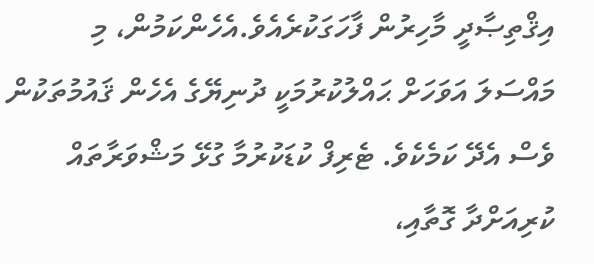އިޤްތިޞާދީ މާހިރުން ފާހަގަކުރެއެވެ.އެހެންކަމުން، މި މައްސަލަ އަވަހަށް ޙައްލުކުރުމަކީ ދުނިޔޭގެ އެހެން ޤައުމުތަކުން ވެސް އެދޭ ކަމެކެވެ. ޓެރިފް ކުޑަކުރުމާ ގުޅޭ މަޝްވަރާތައް ކުރިއަށްދާ ގޮތާއި،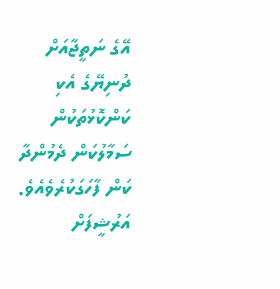އޭގެ ނަތީޖާއަށް ދުނިޔޭގެ އެކި ކަންކޮޅުތަކުން ސަމާލުކަން ދެމުންދާ ކަން ފާހަގަކުރެވެއެވެ.
އަރުޝީފަށް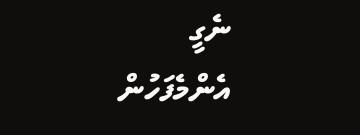ނެގީ
އެންމެފަހުން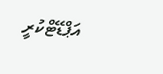އަޕްޑޭޓްކުރީ